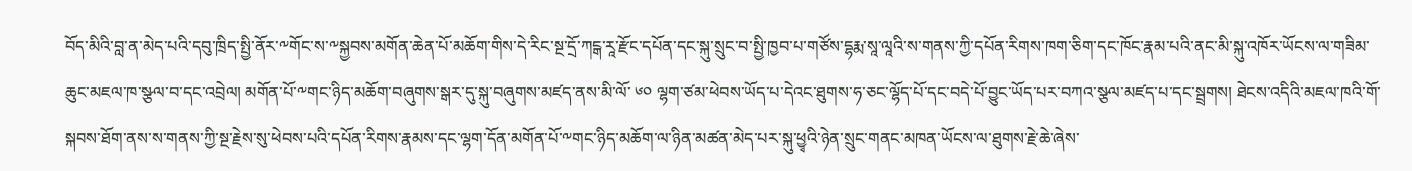བོད་མིའི་བླ་ན་མེད་པའི་དབུ་ཁྲིད་སྤྱི་ནོར་༸གོང་ས་༸སྐྱབས་མགོན་ཆེན་པོ་མཆོག་གིས་དེ་རིང་སྔ་དྲོ་ཀངྒ་རཱ་རྫོང་དཔོན་དང་སྐུ་སྲུང་བ་སྤྱི་ཁྱབ་པ་གཙོས་དྷརྨ་སཱ་ལཱའི་ས་གནས་ཀྱི་དཔོན་རིགས་ཁག་ཅིག་དང་ཁོང་རྣམ་པའི་ནང་མི་སྐུ་འཁོར་ཡོངས་ལ་གཟིམ་ཆུང་མཇལ་ཁ་སྩལ་བ་དང་འབྲེལ། མགོན་པོ་༸གང་ཉིད་མཆོག་བཞུགས་སྒར་དུ་སྐུ་བཞུགས་མཛད་ནས་མི་ལོ་ ༦༠ ལྷག་ཙམ་ཕེབས་ཡོད་པ་དེའང་ཐུགས་ཧ་ཅང་ལྷོད་པོ་དང་བདེ་པོ་བྱུང་ཡོད་པར་བཀའ་སྩལ་མཛད་པ་དང་སྦྲགས། ཐེངས་འདིའི་མཇལ་ཁའི་གོ་སྐབས་ཐོག་ནས་ས་གནས་ཀྱི་སྔ་རྗེས་སུ་ཕེབས་པའི་དཔོན་རིགས་རྣམས་དང་ལྷག་དོན་མགོན་པོ་༸གང་ཉིད་མཆོག་ལ་ཉིན་མཚན་མེད་པར་སྐུ་ཕྱྭའི་ཉེན་སྲུང་གནང་མཁན་ཡོངས་ལ་ཐུགས་རྗེ་ཆེ་ཞེས་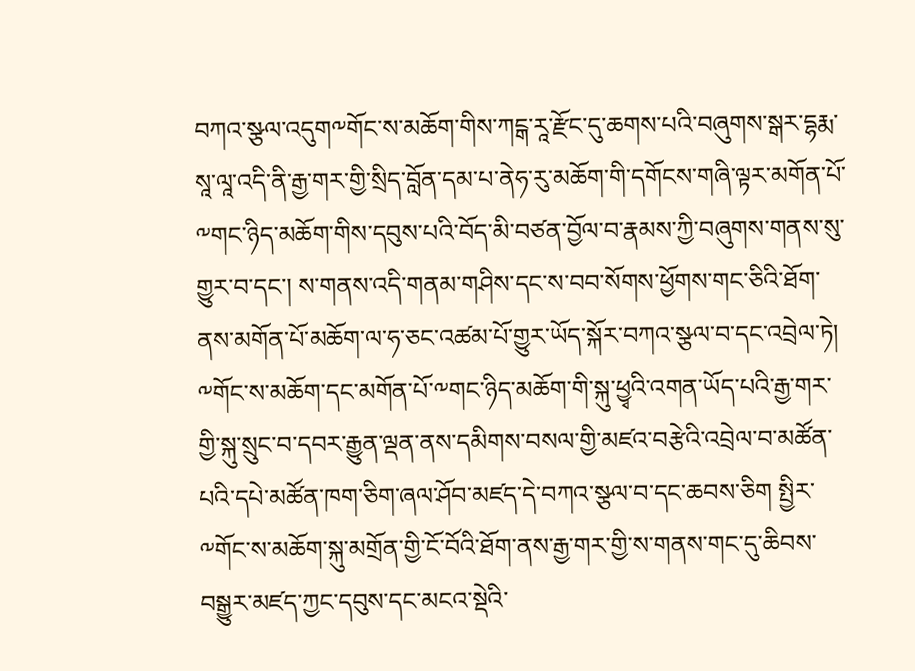བཀའ་སྩལ་འདུག༸གོང་ས་མཆོག་གིས་ཀངྒ་རཱ་རྫོང་དུ་ཆགས་པའི་བཞུགས་སྒར་དྷརྨ་སཱ་ལཱ་འདི་ནི་རྒྱ་གར་གྱི་སྲིད་བློན་དམ་པ་ནེཧ་རུ་མཆོག་གི་དགོངས་གཞི་ལྟར་མགོན་པོ་༸གང་ཉིད་མཆོག་གིས་དབུས་པའི་བོད་མི་བཙན་བྱོལ་བ་རྣམས་ཀྱི་བཞུགས་གནས་སུ་གྱུར་བ་དང་། ས་གནས་འདི་གནམ་གཤིས་དང་ས་བབ་སོགས་ཕྱོགས་གང་ཅིའི་ཐོག་ནས་མགོན་པོ་མཆོག་ལ་ཧ་ཅང་འཚམ་པོ་གྱུར་ཡོད་སྐོར་བཀའ་སྩལ་བ་དང་འབྲེལ་ཏེ། ༸གོང་ས་མཆོག་དང་མགོན་པོ་༸གང་ཉིད་མཆོག་གི་སྐུ་ཕྱྭའི་འགན་ཡོད་པའི་རྒྱ་གར་གྱི་སྐུ་སྲུང་བ་དབར་རྒྱུན་ལྡན་ནས་དམིགས་བསལ་གྱི་མཛའ་བརྩེའི་འབྲེལ་བ་མཚོན་པའི་དཔེ་མཚོན་ཁག་ཅིག་ཞལ་ཤོབ་མཛད་དེ་བཀའ་སྩལ་བ་དང་ཆབས་ཅིག སྤྱིར་༸གོང་ས་མཆོག་སྐུ་མགྲོན་གྱི་ངོ་བོའི་ཐོག་ནས་རྒྱ་གར་གྱི་ས་གནས་གང་དུ་ཆིབས་བསྒྱུར་མཛད་ཀྱང་དབུས་དང་མངའ་སྡེའི་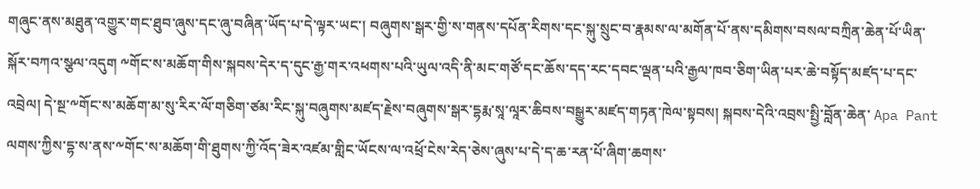གཞུང་ནས་མཐུན་འགྱུར་གང་ཐུབ་ཞུས་དང་ཞུ་བཞིན་ཡོད་པ་དེ་ལྟར་ཡང་། བཞུགས་སྒར་གྱི་ས་གནས་དཔོན་རིགས་དང་སྐུ་སྲུང་བ་རྣམས་ལ་མགོན་པོ་ནས་དམིགས་བསལ་བཀྲིན་ཆེན་པོ་ཡིན་སྐོར་བཀའ་སྩལ་འདུག ༸གོང་ས་མཆོག་གིས་སྐབས་དེར་ད་དུང་རྒྱ་གར་འཕགས་པའི་ཡུལ་འདི་ནི་མང་གཙོ་དང་ཆོས་དད་རང་དབང་ལྡན་པའི་རྒྱལ་ཁབ་ཅིག་ཡིན་པར་ཆེ་བསྟོད་མཛད་པ་དང་འབྲེལ། དེ་སྔ་༸གོང་ས་མཆོག་མ་སུ་རིར་ལོ་གཅིག་ཙམ་རིང་སྐུ་བཞུགས་མཛད་རྗེས་བཞུགས་སྒར་དྷརྨ་སཱ་ལཱར་ཆིབས་བསྒྱུར་མཛད་གཏན་ཁེལ་སྟབས། སྐབས་དེའི་འབྲས་སྤྱི་བློན་ཆེན་ Apa Pant ལགས་ཀྱིས་དྷ་ས་ནས་༸གོང་ས་མཆོག་གི་ཐུགས་ཀྱི་འོད་ཟེར་འཛམ་གླིང་ཡོངས་ལ་འཕྲོ་ངེས་རེད་ཅེས་ཞུས་པ་དེ་ད་ཆ་རན་པོ་ཞིག་ཆགས་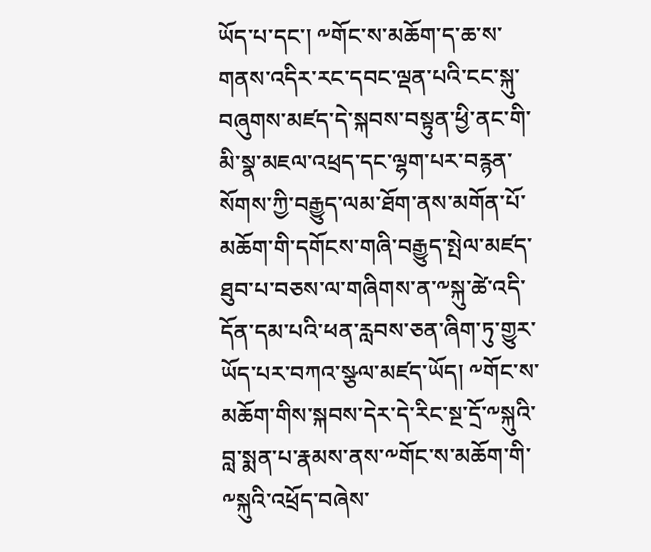ཡོད་པ་དང་། ༸གོང་ས་མཆོག་ད་ཆ་ས་གནས་འདིར་རང་དབང་ལྡན་པའི་ངང་སྐུ་བཞུགས་མཛད་དེ་སྐབས་བསྟུན་ཕྱི་ནང་གི་མི་སྣ་མཇལ་འཕྲད་དང་ལྷག་པར་བརྙན་སོགས་ཀྱི་བརྒྱུད་ལམ་ཐོག་ནས་མགོན་པོ་མཆོག་གི་དགོངས་གཞི་བརྒྱུད་སྤེལ་མཛད་ཐུབ་པ་བཅས་ལ་གཞིགས་ན་༸སྐུ་ཚེ་འདི་དོན་དམ་པའི་ཕན་རླབས་ཅན་ཞིག་ཏུ་གྱུར་ཡོད་པར་བཀའ་སྩལ་མཛད་ཡོད། ༸གོང་ས་མཆོག་གིས་སྐབས་དེར་དེ་རིང་སྔ་དྲོ་༸སྐུའི་བླ་སྨན་པ་རྣམས་ནས་༸གོང་ས་མཆོག་གི་༸སྐུའི་འཕྲོད་བཞེས་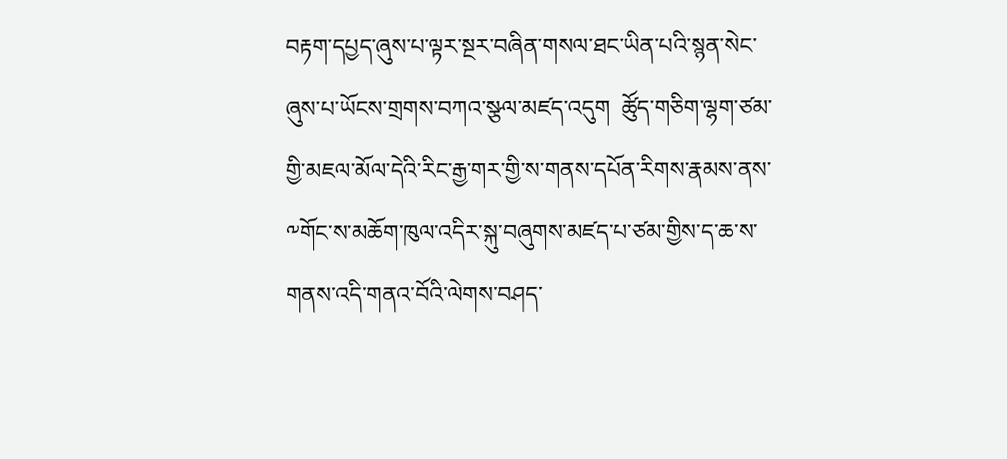བརྟག་དཔྱད་ཞུས་པ་ལྟར་སྔར་བཞིན་གསལ་ཐང་ཡིན་པའི་སྙན་སེང་ཞུས་པ་ཡོངས་གྲགས་བཀའ་སྩལ་མཛད་འདུག  ཚོུད་གཅིག་ལྷག་ཙམ་གྱི་མཇལ་མོལ་དེའི་རིང་རྒྱ་གར་གྱི་ས་གནས་དཔོན་རིགས་རྣམས་ནས་༸གོང་ས་མཆོག་ཁུལ་འདིར་སྐུ་བཞུགས་མཛད་པ་ཙམ་གྱིས་ད་ཆ་ས་གནས་འདི་གནའ་བོའི་ལེགས་བཤད་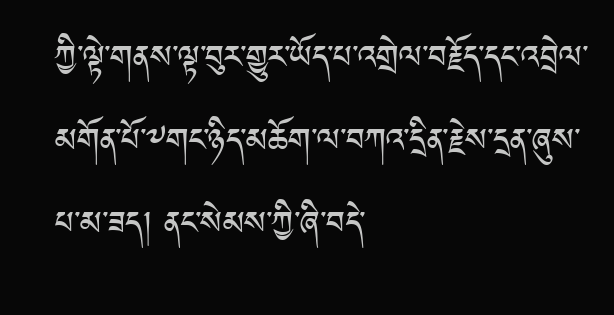ཀྱི་ལྟེ་གནས་ལྟ་བུར་གྱུར་ཡོད་པ་འགྲེལ་བརྗོད་དང་འབྲེལ་མགོན་པོ་༸གང་ཉིད་མཆོག་ལ་བཀའ་དྲིན་རྗེས་དྲན་ཞུས་པ་མ་ཟད། ནང་སེམས་ཀྱི་ཞི་བདེ་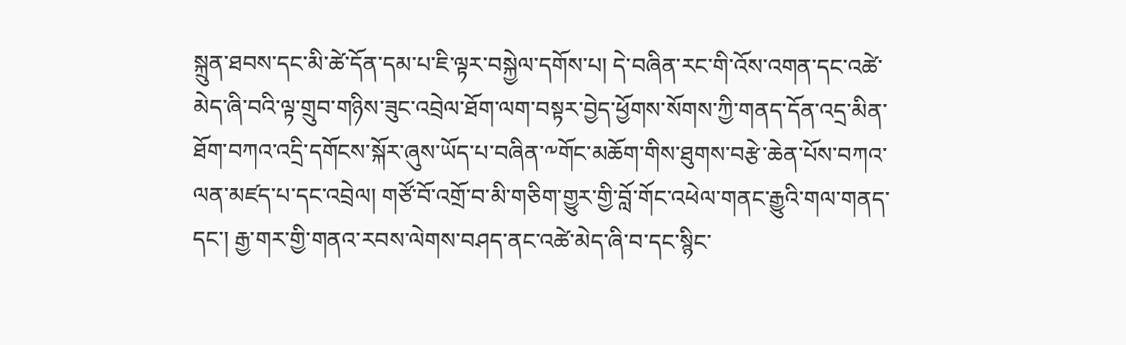སྐྲུན་ཐབས་དང་མི་ཚེ་དོན་དམ་པ་ཇི་ལྟར་བསྐྱེལ་དགོས་པ། དེ་བཞིན་རང་གི་འོས་འགན་དང་འཚེ་མེད་ཞི་བའི་ལྟ་གྲུབ་གཉིས་ཟུང་འབྲེལ་ཐོག་ལག་བསྟར་བྱེད་ཕྱོགས་སོགས་ཀྱི་གནད་དོན་འདྲ་མིན་ཐོག་བཀའ་འདྲི་དགོངས་སྐོར་ཞུས་ཡོད་པ་བཞིན་༸གོང་མཆོག་གིས་ཐུགས་བརྩེ་ཆེན་པོས་བཀའ་ལན་མཛད་པ་དང་འབྲེལ། གཙོ་བོ་འགྲོ་བ་མི་གཅིག་གྱུར་གྱི་བློ་གོང་འཕེལ་གནང་རྒྱུའི་གལ་གནད་དང་། རྒྱ་གར་གྱི་གནའ་རབས་ལེགས་བཤད་ནང་འཚེ་མེད་ཞི་བ་དང་སྙིང་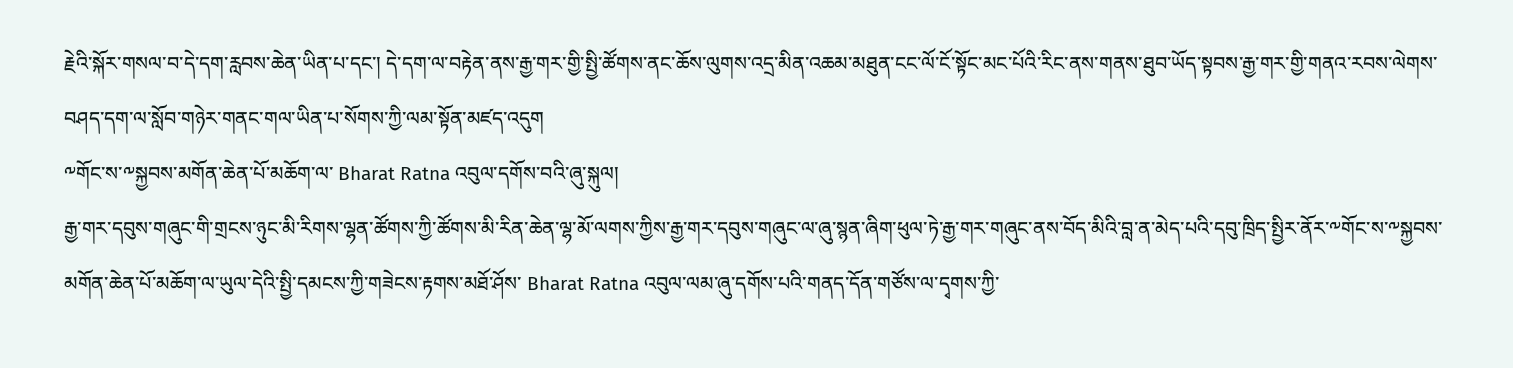རྗེའི་སྐོར་གསལ་བ་དེ་དག་རླབས་ཆེན་ཡིན་པ་དང་། དེ་དག་ལ་བརྟེན་ནས་རྒྱ་གར་གྱི་སྤྱི་ཚོགས་ནང་ཆོས་ལུགས་འདྲ་མིན་འཆམ་མཐུན་ངང་ལོ་ངོ་སྟོང་མང་པོའི་རིང་ནས་གནས་ཐུབ་ཡོད་སྟབས་རྒྱ་གར་གྱི་གནའ་རབས་ལེགས་བཤད་དག་ལ་སློབ་གཉེར་གནང་གལ་ཡིན་པ་སོགས་ཀྱི་ལམ་སྟོན་མཛད་འདུག
༸གོང་ས་༸སྐྱབས་མགོན་ཆེན་པོ་མཆོག་ལ་ Bharat Ratna འབུལ་དགོས་བའི་ཞུ་སྐུལ།
རྒྱ་གར་དབུས་གཞུང་གི་གྲངས་ཉུང་མི་རིགས་ལྷན་ཚོགས་ཀྱི་ཚོགས་མི་རིན་ཆེན་ལྷ་མོ་ལགས་ཀྱིས་རྒྱ་གར་དབུས་གཞུང་ལ་ཞུ་སྙན་ཞིག་ཕུལ་ཏེ་རྒྱ་གར་གཞུང་ནས་བོད་མིའི་བླ་ན་མེད་པའི་དབུ་ཁྲིད་སྤྱིར་ནོར་༸གོང་ས་༸སྐྱབས་མགོན་ཆེན་པོ་མཆོག་ལ་ཡུལ་དེའི་སྤྱི་དམངས་ཀྱི་གཟེངས་རྟགས་མཐོ་ཤོས་ Bharat Ratna འབུལ་ལམ་ཞུ་དགོས་པའི་གནད་དོན་གཙོས་ལ་དྭགས་ཀྱི་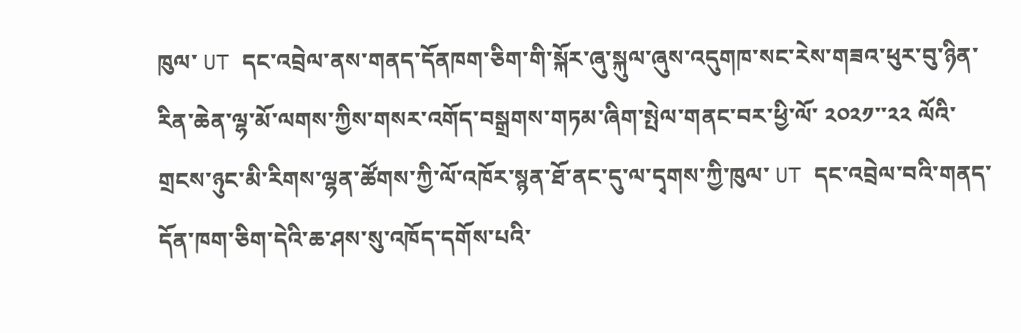ཁུལ་ UT དང་འབྲེལ་ནས་གནད་དོནཁག་ཅིག་གི་སྐོར་ཞུ་སྐུལ་ཞུས་འདུགཁ་སང་རེས་གཟའ་ཕུར་བུ་ཉིན་རིན་ཆེན་ལྷ་མོ་ལགས་ཀྱིས་གསར་འགོད་བསྒྲགས་གཏམ་ཞིག་སྤེལ་གནང་བར་ཕྱི་ལོ་ ༢༠༢༡་་༢༢ ལོའི་གྲངས་ཉུང་མི་རིགས་ལྷན་ཚོགས་ཀྱི་ལོ་འཁོར་སྙན་ཐོ་ནང་དུ་ལ་དྭགས་ཀྱི་ཁུལ་ UT དང་འབྲེལ་བའི་གནད་དོན་ཁག་ཅིག་དེའི་ཆ་ཤས་སུ་འཁོད་དགོས་པའི་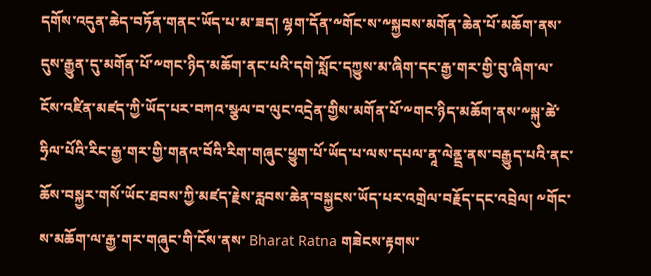དགོས་འདུན་ཆེད་བཏོན་གནང་ཡོད་པ་མ་ཟད། ལྷག་དོན་༸གོང་ས་༸སྐྱབས་མགོན་ཆེན་པོ་མཆོག་ནས་དུས་རྒྱུན་དུ་མགོན་པོ་༸གང་ཉིད་མཆོག་ནང་པའི་དགེ་སློང་དཀྱུས་མ་ཞིག་དང་རྒྱ་གར་གྱི་བུ་ཞིག་ལ་ངོས་འཛིན་མཛད་ཀྱི་ཡོད་པར་བཀའ་སྩལ་བ་ལུང་འདྲེན་གྱིས་མགོན་པོ་༸གང་ཉིད་མཆོག་ནས་༸སྐུ་ཚེ་ཧྲིལ་པོའི་རིང་རྒྱ་གར་གྱི་གནའ་བོའི་རིག་གཞུང་ཕྱུག་པོ་ཡོད་པ་ལས་དཔལ་ནཱ་ལེནྡྲ་ནས་བརྒྱུད་པའི་ནང་ཆོས་བསྐྱར་གསོ་ཡོང་ཐབས་ཀྱི་མཛད་རྗེས་རླབས་ཆེན་བསྐྱངས་ཡོད་པར་འགྲེལ་བརྗོད་དང་འབྲེལ། ༸གོང་ས་མཆོག་ལ་རྒྱ་གར་གཞུང་གི་ངོས་ནས་ Bharat Ratna གཟེངས་རྟགས་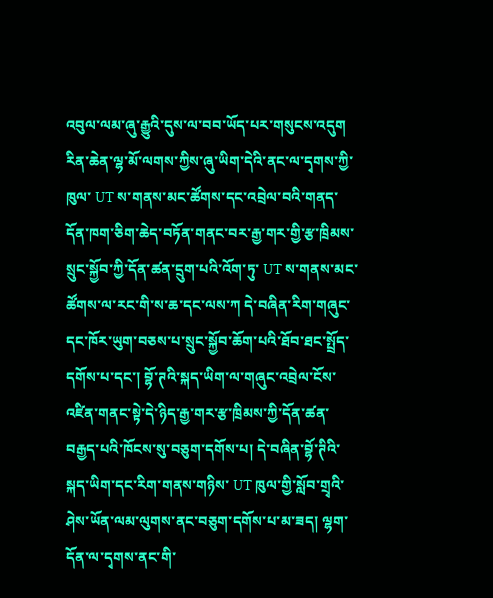འབུལ་ལམ་ཞུ་རྒྱུའི་དུས་ལ་བབ་ཡོད་པར་གསུངས་འདུག རིན་ཆེན་ལྷ་མོ་ལགས་ཀྱིས་ཞུ་ཡིག་དེའི་ནང་ལ་དྭགས་ཀྱི་ཁུལ་ UT ས་གནས་མང་ཚོགས་དང་འབྲེལ་བའི་གནད་དོན་ཁག་ཅིག་ཆེད་བཏོན་གནང་བར་རྒྱ་གར་གྱི་རྩ་ཁྲིམས་སྲུང་སྐྱོབ་ཀྱི་དོན་ཚན་དྲུག་པའི་འོག་ཏུ་ UT ས་གནས་མང་ཚོགས་ལ་རང་གི་ས་ཆ་དང་ལས་ཀ དེ་བཞིན་རིག་གཞུང་དང་ཁོར་ཡུག་བཅས་པ་སྲུང་སྐྱོབ་ཆོག་པའི་ཐོབ་ཐང་སྤྲོད་དགོས་པ་དང་། བྷོ་ཊའི་སྐད་ཡིག་ལ་གཞུང་འབྲེལ་ངོས་འཛིན་གནང་སྟེ་དེ་ཉིད་རྒྱ་གར་རྩ་ཁྲིམས་ཀྱི་དོན་ཚན་བརྒྱད་པའི་ཁོངས་སུ་བཅུག་དགོས་པ། དེ་བཞིན་བྷོ་ཊིའི་སྐད་ཡིག་དང་རིག་གནས་གཉིས་ UT ཁུལ་གྱི་སློབ་གྲྭའི་ཤེས་ཡོན་ལམ་ལུགས་ནང་བཅུག་དགོས་པ་མ་ཟད། ལྷག་དོན་ལ་དྭགས་ནང་གི་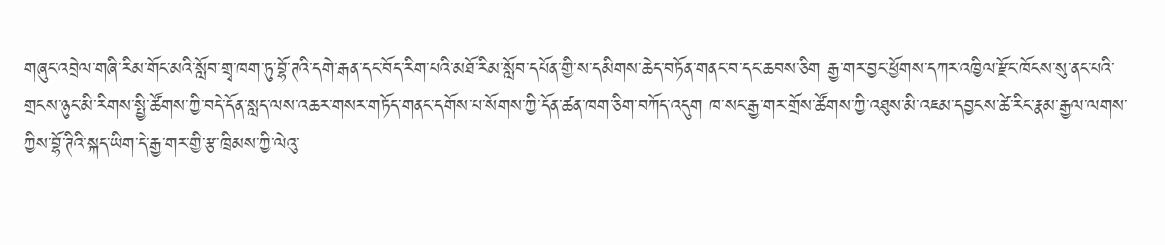གཞུང་འབྲེལ་གཞི་རིམ་གོང་མའི་སློབ་གྲྭ་ཁག་ཏུ་བྷོ་ཊའི་དགེ་རྒན་དང་བོད་རིག་པའི་མཐོ་རིམ་སློབ་དཔོན་གྱི་ས་དམིགས་ཆེད་བཏོན་གནང་བ་དང་ཆབས་ཅིག རྒྱ་གར་བྱང་ཕྱོགས་དཀར་འཁྱིལ་རྫོང་ཁོངས་སུ་ནང་པའི་གྲངས་ཉུང་མི་རིགས་སྤྱི་ཚོགས་ཀྱི་བདེ་དོན་སླད་ལས་འཆར་གསར་གཏོད་གནང་དགོས་པ་སོགས་ཀྱི་དོན་ཚན་ཁག་ཅིག་བཀོད་འདུག ཁ་སང་རྒྱ་གར་གྲོས་ཚོགས་ཀྱི་འཐུས་མི་འཇམ་དབྱངས་ཚེ་རིང་རྣམ་རྒྱལ་ལགས་ཀྱིས་བྷོ་ཊིའི་སྐད་ཡིག་དེ་རྒྱ་གར་གྱི་རྩ་ཁྲིམས་ཀྱི་ལེའུ་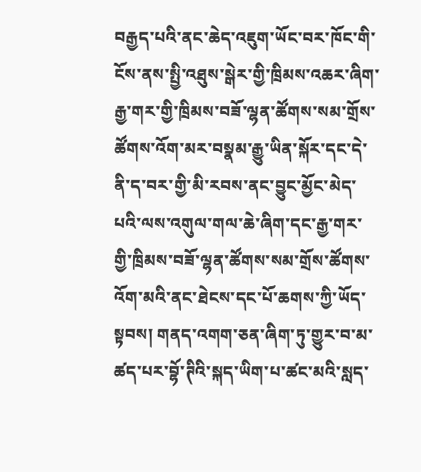བརྒྱད་པའི་ནང་ཆེད་འཇུག་ཡོང་བར་ཁོང་གི་ངོས་ནས་སྤྱི་འཐུས་སྒེར་གྱི་ཁྲིམས་འཆར་ཞིག་རྒྱ་གར་གྱི་ཁྲིམས་བཟོ་ལྷན་ཚོགས་སམ་གྲོས་ཚོགས་འོག་མར་བསྣམ་རྒྱུ་ཡིན་སྐོར་དང་དེ་ནི་ད་བར་གྱི་མི་རབས་ནང་བྱུང་མྱོང་མེད་པའི་ལས་འགུལ་གལ་ཆེ་ཞིག་དང་རྒྱ་གར་གྱི་ཁྲིམས་བཟོ་ལྷན་ཚོགས་སམ་གྲོས་ཚོགས་འོག་མའི་ནང་ཐེངས་དང་པོ་ཆགས་ཀྱི་ཡོད་སྟབས། གནད་འགག་ཅན་ཞིག་ཏུ་གྱུར་བ་མ་ཚད་པར་བྷོ་ཊིའི་སྐད་ཡིག་པ་ཚང་མའི་སླད་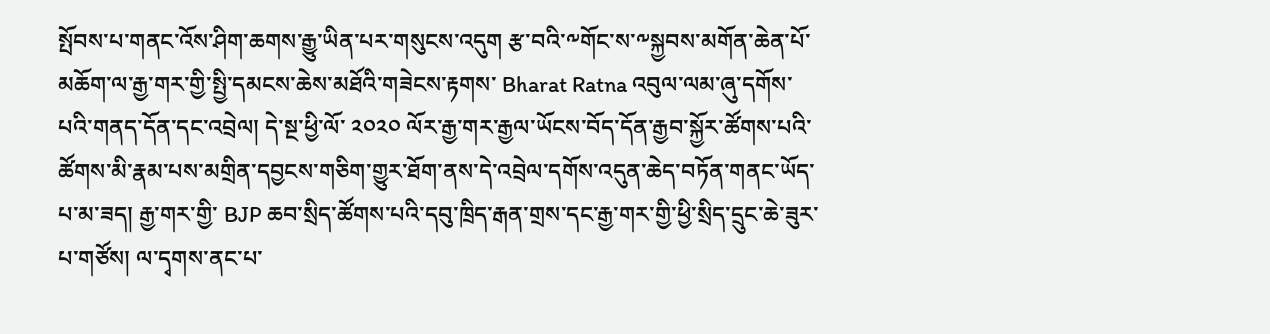སྤོབས་པ་གནང་འོས་ཤིག་ཆགས་རྒྱུ་ཡིན་པར་གསུངས་འདུག རྩ་བའི་༸གོང་ས་༸སྐྱབས་མགོན་ཆེན་པོ་མཆོག་ལ་རྒྱ་གར་གྱི་སྤྱི་དམངས་ཆེས་མཐོའི་གཟེངས་རྟགས་ Bharat Ratna འབུལ་ལམ་ཞུ་དགོས་པའི་གནད་དོན་དང་འབྲེལ། དེ་སྔ་ཕྱི་ལོ་ ༢༠༢༠ ལོར་རྒྱ་གར་རྒྱལ་ཡོངས་བོད་དོན་རྒྱབ་སྐྱོར་ཚོགས་པའི་ཚོགས་མི་རྣམ་པས་མགྲིན་དབྱངས་གཅིག་གྱུར་ཐོག་ནས་དེ་འབྲེལ་དགོས་འདུན་ཆེད་བཏོན་གནང་ཡོད་པ་མ་ཟད། རྒྱ་གར་གྱི་ BJP ཆབ་སྲིད་ཚོགས་པའི་དབུ་ཁྲིད་རྒན་གྲས་དང་རྒྱ་གར་གྱི་ཕྱི་སྲིད་དྲུང་ཆེ་ཟུར་པ་གཙོས། ལ་དྭགས་ནང་པ་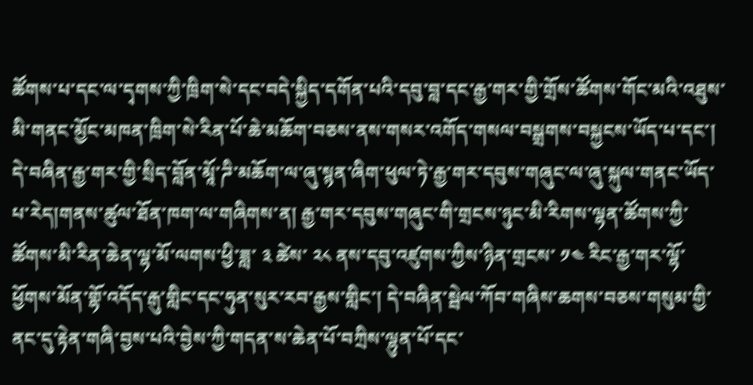ཚོགས་པ་དང་ལ་དྭགས་ཀྱི་ཁྲིག་སེ་དང་བདེ་སྐྱིད་དགོན་པའི་དབུ་བླ་དང་རྒྱ་གར་གྱི་གྲོས་ཚོགས་གོང་མའི་འཐུས་མི་གནང་མྱོང་མཁན་ཁྲིག་སེ་རིན་པོ་ཆེ་མཆོག་བཅས་ནས་གསར་འགོད་གསལ་བསྒྲགས་བསྐྱངས་ཡོད་པ་དང་། དེ་བཞིན་རྒྱ་གར་གྱི་སྲིད་བློན་མཱོ་ཌི་མཆོག་ལ་ཞུ་སྙན་ཞིག་ཕུལ་ཏེ་རྒྱ་གར་དབུས་གཞུང་ལ་ཞུ་སྐུལ་གནང་ཡོད་པ་རེད།གནས་ཚུལ་ཐོན་ཁག་ལ་གཞིགས་ན། རྒྱ་གར་དབུས་གཞུང་གི་གྲངས་ཉུང་མི་རིགས་ལྷན་ཚོགས་ཀྱི་ཚོགས་མི་རིན་ཆེན་ལྷ་མོ་ལགས་ཕྱི་ཟླ་ ༣ ཚེས་ ༢༨ ནས་དབུ་འཛུགས་ཀྱིས་ཉིན་གྲངས་ ༡༤ རིང་རྒྱ་གར་ལྷོ་ཕྱོགས་མོན་གྷོ་འདོད་རྒུ་གླིང་དང་ཧུན་སུར་རབ་རྒྱས་གླིང་། དེ་བཞིན་སྦེལ་ཀོབ་གཞིས་ཆགས་བཅས་གསུམ་གྱི་ནང་དུ་རྟེན་གཞི་བྱས་པའི་བྱེས་ཀྱི་གདན་ས་ཆེན་པོ་བཀྲིས་ལྷུན་པོ་དང་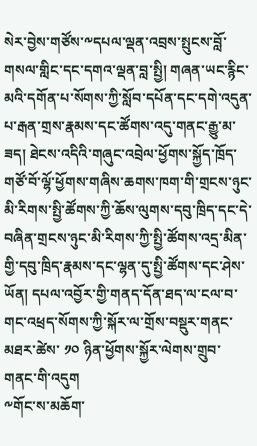སེར་བྱེས་གཙོས་༸དཔལ་ལྡན་འབྲས་སྤུངས་བློ་གསལ་གླིང་དང་དགའ་ལྡན་བླ་སྤྱི། གཞན་ཡང་རྙིང་མའི་དགོན་པ་སོགས་ཀྱི་སློབ་དཔོན་དང་དགེ་འདུན་པ་རྒན་གྲས་རྣམས་དང་ཚོགས་འདུ་གནང་རྒྱུ་མ་ཟད། ཐེངས་འདིའི་གཞུང་འབྲེལ་ཕྱོགས་སྐྱོད་ཁྲོད་གཙོ་བོ་ལྷོ་ཕྱོགས་གཞིས་ཆགས་ཁག་གི་གྲངས་ཉུང་མི་རིགས་སྤྱི་ཚོགས་ཀྱི་ཆོས་ལུགས་དབུ་ཁྲིད་དང་དེ་བཞིན་གྲངས་ཉུང་མི་རིགས་ཀྱི་སྤྱི་ཚོགས་འདྲ་མིན་གྱི་དབུ་ཁྲིད་རྣམས་དང་ལྷན་དུ་སྤྱི་ཚོགས་དང་ཤེས་ཡོན། དཔལ་འབྱོར་གྱི་གནད་དོན་ཐད་ལ་ངལ་བ་གང་འཕྲད་སོགས་ཀྱི་སྐོར་ལ་གྲོས་བསྡུར་གནང་མཐར་ཚེས་ ༡༠ ཉིན་ཕྱོགས་སྐྱོར་ལེགས་གྲུབ་གནང་གི་འདུག
༸གོང་ས་མཆོག་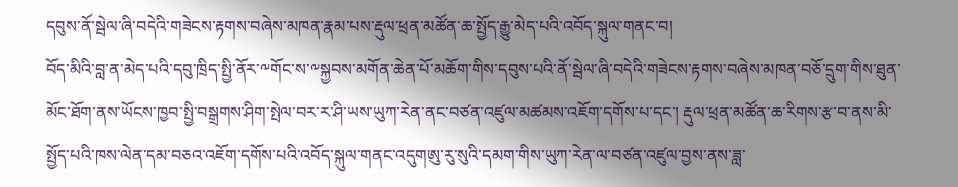དབུས་ནོ་སྦེལ་ཞི་བདེའི་གཟེངས་རྟགས་བཞེས་མཁན་རྣམ་པས་རྡུལ་ཕྲན་མཚོན་ཆ་སྤྱོད་རྒྱུ་མེད་པའི་འབོད་སྐུལ་གནང་བ།
བོད་མིའི་བླ་ན་མེད་པའི་དབུ་ཁྲིད་སྤྱི་ནོར་༸གོང་ས་༸སྐྱབས་མགོན་ཆེན་པོ་མཆོག་གིས་དབུས་པའི་ནོ་སྦེལ་ཞི་བདེའི་གཟེངས་རྟགས་བཞེས་མཁན་བཅོ་དྲུག་གིས་ཐུན་མོང་ཐོག་ནས་ཡོངས་ཁྱབ་སྤྱི་བསྒྲགས་ཤིག་སྤེལ་བར་ར་ཤི་ཡས་ཡུཀ་རེན་ནང་བཙན་འཛུལ་མཚམས་འཇོག་དགོས་པ་དང་། རྡུལ་ཕྲན་མཚོན་ཆ་རིགས་རྩ་བ་ནས་མི་སྤྱོད་པའི་ཁས་ལེན་དམ་བཅའ་འཇོག་དགོས་པའི་འབོད་སྐུལ་གནང་འདུགཨུ་རུ་སུའི་དམག་གིས་ཡུཀ་རེན་ལ་བཙན་འཛུལ་བྱས་ནས་ཟླ་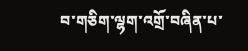བ་གཅིག་ལྷག་འགྲོ་བཞིན་པ་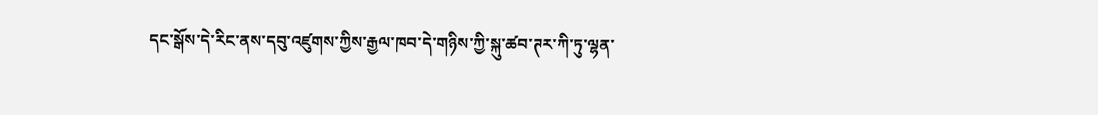དང་སྒོས་དེ་རིང་ནས་དབུ་འཛུགས་ཀྱིས་རྒྱལ་ཁབ་དེ་གཉིས་ཀྱི་སྐུ་ཚབ་ཊར་ཀི་ཏུ་ལྷན་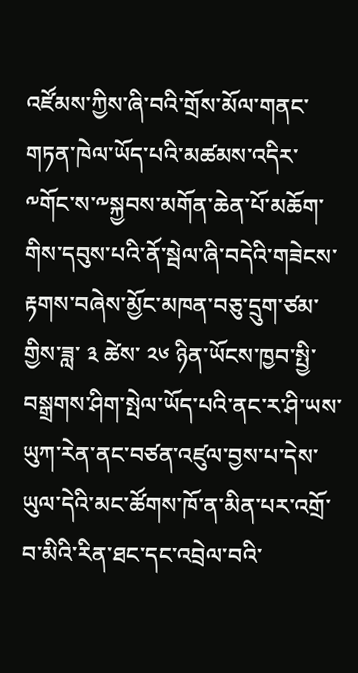འཛོམས་ཀྱིས་ཞི་བའི་གྲོས་མོལ་གནང་གཏན་ཁེལ་ཡོད་པའི་མཚམས་འདིར་༸གོང་ས་༸སྐྱབས་མགོན་ཆེན་པོ་མཆོག་གིས་དབུས་པའི་ནོ་སྦེལ་ཞི་བདེའི་གཟེངས་རྟགས་བཞེས་མྱོང་མཁན་བཅུ་དྲུག་ཙམ་གྱིས་ཟླ་ ༣ ཚེས་ ༢༦ ཉིན་ཡོངས་ཁྱབ་སྤྱི་བསྒྲགས་ཤིག་སྤེལ་ཡོད་པའི་ནང་ར་ཤི་ཡས་ཡུཀ་རེན་ནང་བཙན་འཛུལ་བྱས་པ་དེས་ཡུལ་དེའི་མང་ཚོགས་ཁོ་ན་མིན་པར་འགྲོ་བ་མིའི་རིན་ཐང་དང་འབྲེལ་བའི་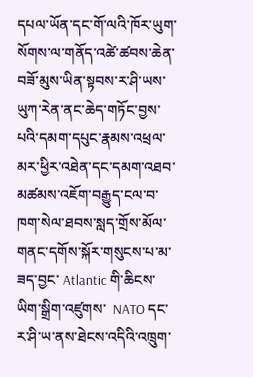དཔལ་ཡོན་དང་གོ་ལའི་ཁོར་ཡུག་སོགས་ལ་གནོད་འཚེ་ཚབས་ཆེན་བཟོ་མུས་ཡིན་སྟབས་ར་ཤི་ཡས་ཡུཀ་རེན་ནང་ཆེད་གཏོང་བྱས་པའི་དམག་དཔུང་རྣམས་འཕྲལ་མར་ཕྱིར་འཐེན་དང་དམག་འཐབ་མཚམས་འཇོག་བརྒྱུད་ངལ་བ་ཁག་སེལ་ཐབས་སླད་གྲོས་མོལ་གནང་དགོས་སྐོར་གསུངས་པ་མ་ཟད་བྱང་ Atlantic གི་ཆིངས་ཡིག་སྒྲིག་འཛུགས་  NATO དང་ར་ཤི་ཡ་ནས་ཐེངས་འདིའི་འཁྲུག་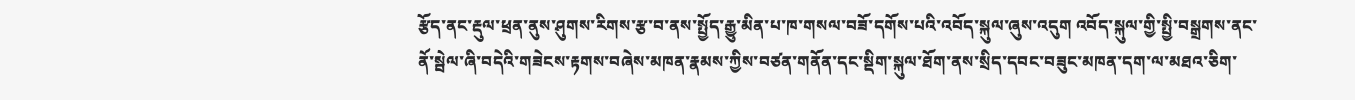རྩོད་ནང་རྡུལ་ཕྲན་ནུས་ཤུགས་རིགས་རྩ་བ་ནས་སྤྱོད་རྒྱུ་མིན་པ་ཁ་གསལ་བཟོ་དགོས་པའི་འབོད་སྐུལ་ཞུས་འདུག འབོད་སྐུལ་གྱི་སྤྱི་བསྒྲགས་ནང་ནོ་སྦེལ་ཞི་བདེའི་གཟེངས་རྟགས་བཞེས་མཁན་རྣམས་ཀྱིས་བཙན་གནོན་དང་སྡིག་སྐུལ་ཐོག་ནས་སྲིད་དབང་བཟུང་མཁན་དག་ལ་མཐའ་ཅིག་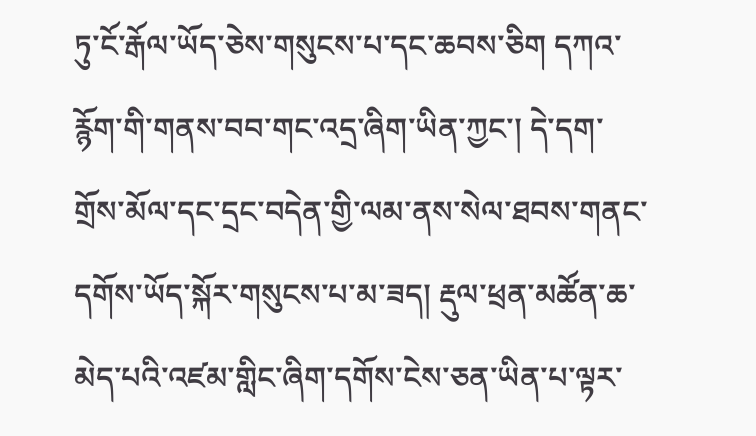ཏུ་ངོ་རྒོལ་ཡོད་ཅེས་གསུངས་པ་དང་ཆབས་ཅིག དཀའ་རྙོག་གི་གནས་བབ་གང་འདྲ་ཞིག་ཡིན་ཀྱང་། དེ་དག་གྲོས་མོལ་དང་དྲང་བདེན་གྱི་ལམ་ནས་སེལ་ཐབས་གནང་དགོས་ཡོད་སྐོར་གསུངས་པ་མ་ཟད། རྡུལ་ཕྲན་མཚོན་ཆ་མེད་པའི་འཛམ་གླིང་ཞིག་དགོས་ངེས་ཅན་ཡིན་པ་ལྟར་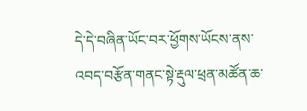དེ་དེ་བཞིན་ཡོང་བར་ཕྱོགས་ཡོངས་ནས་འབད་བརྩོན་གནང་སྟེ་རྡུལ་ཕྲན་མཚོན་ཆ་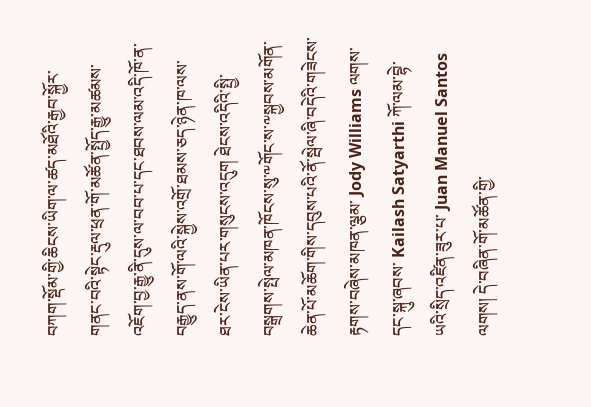བཀག་སྡོམ་གྱི་ཆིངས་ཡིག་ལ་ཚད་མཐོའི་རྒྱབ་སྐྱོར་གནང་བའི་སྟེང་རྡུལ་ཕྲན་གོ་མཚོན་སྤྱོད་རྒྱུ་མཚམས་འཇོག་བྱ་རྒྱུ་ནི་དུས་ལ་བབ་པ་དང་ཐབས་ལམ་འདི་ཁོ་ན་བརྒྱུད་ནས་གོ་ལའི་སྐྱེས་འགྲོ་ཐམས་ཅད་ཉེན་ཁ་ལས་ཐར་ངེས་ཡིན་པར་གསུངས་འདུག ཐེངས་འདིའི་སྤྱི་བསྒྲགས་སྤེལ་མཁན་ཁོངས་སུ་༸གོང་ས་༸སྐྱབས་མགོན་ཆེན་པོ་མཆོག་གིས་དབུས་པའི་ནོ་སྦེལ་ཞི་བདེའི་གཟེངས་རྟགས་བཞེས་མཁན་ལྕམ་ Jody Williams ལགས་དང་སྐུ་ཞབས་ Kailash Satyarthi ཀོ་ལམ་བྷེ་ཡའི་སྲིད་འཛིན་ཟུར་པ་ Juan Manuel Santos ལགས། དེ་བཞིན་གོ་མཚོན་གྱི་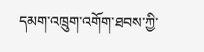དམག་འཁྲུག་འགོག་ཐབས་ཀྱི་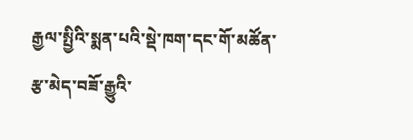རྒྱལ་སྤྱིའི་སྨན་པའི་སྡེ་ཁག་དང་གོ་མཚོན་རྩ་མེད་བཟོ་རྒྱུའི་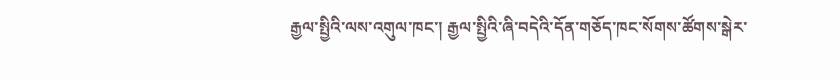རྒྱལ་སྤྱིའི་ལས་འགུལ་ཁང་། རྒྱལ་སྤྱིའི་ཞི་བདེའི་དོན་གཅོད་ཁང་སོགས་ཚོགས་སྒེར་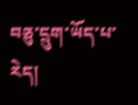བཅུ་དྲུག་ཡོད་པ་རེད།